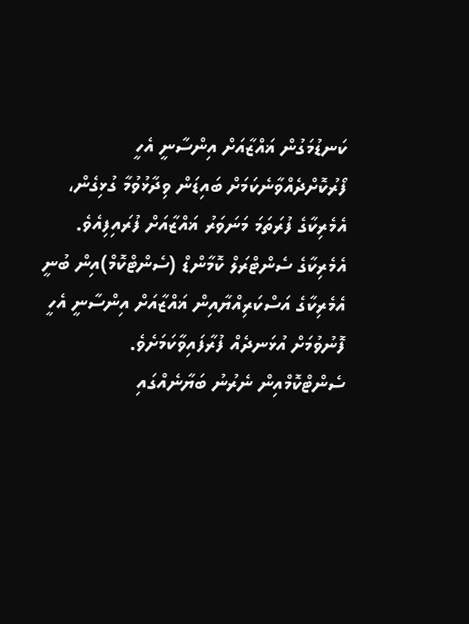ކަނޑުމަގުން ޣައްޒާއަށް އިންސާނީ އެހީ ފޯރުކޮށްދެއްވާނެކަމަށް ބައިޑަން ވިދާޅުވުމާ ގުޅިގެން، އެމެރިކާގެ ފުރަތަމަ މަނަވަރު ޣައްޒާއަށް ފުރައިފިއެވެ.
އެމެރިކާގެ ސެންޓްރަލް ކޮމާންޑް (ސެންޓްކޮމް)އިން ބުނީ އެމެރިކާގެ އަސްކަރިއްޔާއިން ޣައްޒާއަށް އިންސާނީ އެހީ ފޮނުވުމަށް އުޅަނދެއް ފުރާފައިވާކަމަށެވެ.
ސެންޓްކޮމްއިން ނެރުނު ބަޔާނެއްގައި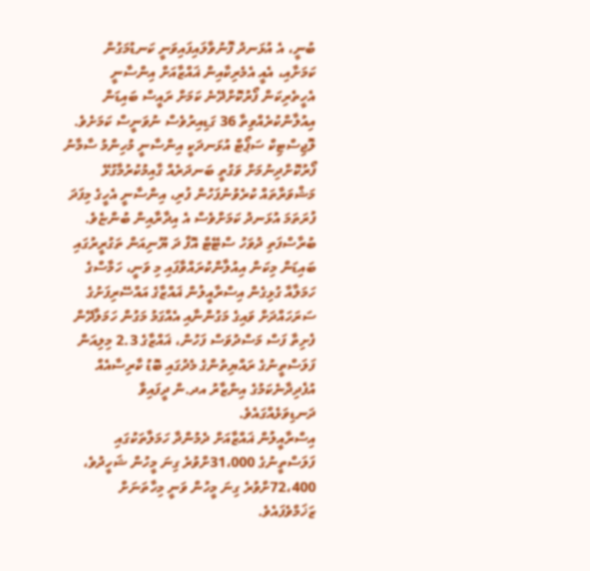ބުނީ، އެ އުޅަނދު ފޮނުވާލައިފައިވަނީ ކަނޑުމަގުން ކަމަށާއި، އެއީ އެމެރިކާއިން ޣައްޒާއަށް އިންސާނީ އެހީތެރިކަން ފޯރުކޮށްދޭނެ ކަމަށް ރައީސް ބައިޑަން އިއުލާންކުރެއްވިތާ 36 ގަޑިއިރުވެސް ނުވަނީސް ކަމަށެވެ.
ލޮޖިސްޓިކް ސަޕޯޓް އުޅަނދަކީ އިންސާނީ މުހިންމު ސާމާނު ފޯރުކޮށްދިނުމަށް ވަގުތީ ބަނދަރެއް ގާއިމުކުރުމާގުޅޭ މަޝްވަރާތައް ކުރެވުނުފަހުން ފުރި، އިންސާނީ އެހީގެ މިފަދަ ފުރަތަމަ އުޅަނދު ކަމަށްވެސް އެ އިދާރާއިން ބުންޏެވެ.
ބުރާސްފަތި ދުވަހު ސްޓޭޓް އޮފް ދަ ޔޫނިއަން ތަގުރީރުގައި ބައިޑަން މިކަން އިއުލާންކުރައްވާފައި މި ވަނީ، ހަމާސްގެ ހަމަލާއާ ގުޅިގެން އިސްރާއީލުން ޣައްޒާގެ އައްސޭރިފަށުގެ ސަރަހައްދަށް ވައިގެ މަގުންނާއި އެއްގަމު މަގުން ހަމަލާދޭން ފެށިތާ ފަސް މަސްދުވަސް ފަހުން، ޣައްޒާގެ 2.3 މިލިއަން ފަލަސްތީނުގެ ރައްޔިތުންގެ މެދުގައި ބޮޑު ކާރިސާއެއް އުފެދިދާނެކަމުގެ އިންޒާރު އދ.ން ދީފައިވާ ދަނޑިވަޅެއްގައެވެ.
އިސްރާއީލުން ޣައްޒާއަށް ދެމުންދާ ހަމަލާތަކުގައި ފަލަސްތީނުގެ 31،000ށްވުރެ ގިނަ މީހުން ޝަހީދުވެ، 72،400ށްވުރެ ގިނަ މީހުން ވަނީ މިހާތަނަށް ޒަޚަމްވެފައެވެ.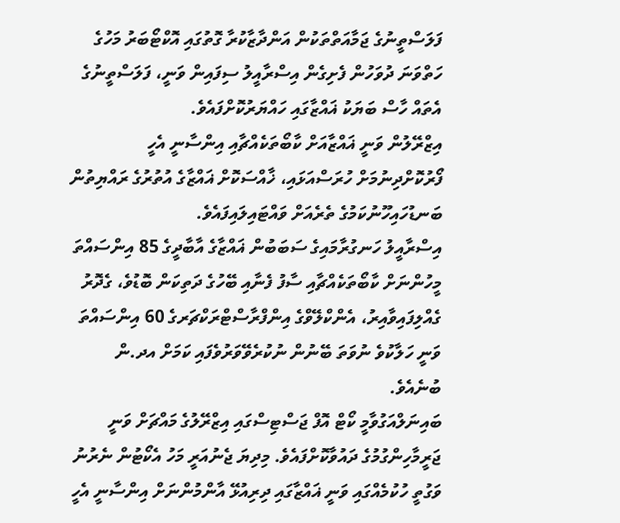ފަލަސްތީނުގެ ޖަމާއަތްތަކުން އަންދާޒާކުރާ ގޮތުގައި އޮކްޓޯބަރު މަހުގެ ހަތްވަނަ ދުވަހުން ފެށިގެން އިސްރާއީލު ސިފައިން ވަނީ، ފަލަސްތީނުގެ އެތައް ހާސް ބަޔަކު ޣައްޒާގައި ހައްޔަރުކޮށްފައެވެ.
އިޒްރޭލުން ވަނީ ޣައްޒާއަށް ކާބޯތަކެއްޗާއި އިންސާނީ އެހީ ފޯރުކޮށްދިނުމަށް ހުރަސްއަޅައި، ޚާއްސަކޮށް ޣައްޒާގެ އުތުރުގެ ރައްޔިތުން ބަނޑުހައިހޫނުކަމުގެ ތެރެއަށް ވައްޓައިލައިފައެވެ.
އިސްރާއީލު ހަނގުރާމައިގެ ސަބަބުން ޣައްޒާގެ އާބާދީގެ 85 އިންސައްތަ މީހުންނަށް ކާބޯތަކެއްޗާއި ސާފު ފެނާއި ބޭހުގެ ދަތިކަން ބޮޑުވެ، ގެދޮރު ގެއްލިފައިވާއިރު، އެންކްލޭވްގެ އިންފްރާސްޓްރަކްޗަރގެ 60 އިންސައްތަ ވަނީ ހަލާކުވެ ނުވަތަ ބޭނުން ނުކުރެވޭވަރުވެފައި ކަމަށް އދ.ން ބުނެއެވެ.
ބައިނަލްއަގުވާމީ ކޯޓް އޮފް ޖަސްޓިސްގައި އިޒްރޭލުގެ މައްޗަށް ވަނީ ޖަރީމާހިންގުމުގެ ދައުވާކޮށްފައެވެ. މިދިޔަ ޖެނުއަރީ މަހު އެކޯޓުން ނެރުނު ވަގުތީ ހުކުމެއްގައި ވަނީ ޣައްޒާގައި ދިރިއުޅޭ އާންމުންނަށް އިންސާނީ އެހީ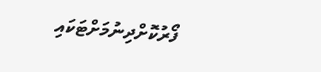ފޯރުކޮށްދިނުމަށްޓަކައި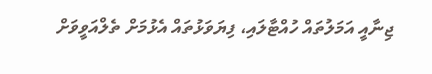ޖިނާއީ އަމަލުތައް ހުއްޓާލައި، ފިޔަވަޅުތައް އެޅުމަށް ތެލްއަވީވަށް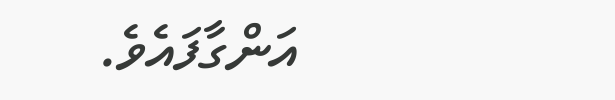އަންގާފައެވެ.